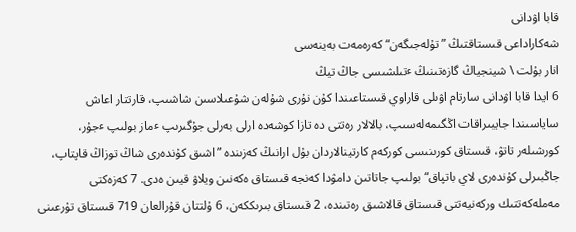قابا اۋدانى
شەكاراداعى قىستاقتىڭ ”تۇلەجىگەن“ كەرەمەت بەينەسى
انار بۇلت \ شينجياڭ گازەتىنىڭ ٴتىلشىسى جاڭ تيڭ
6 ايدا قابا اۋدانى سارتام اۋىلى قاراوي قىستاعىندا كۇن نۇرى شۇلەن شۇعىلاسىن شاشىپ، قارتتار اعاش ساياسىندا جايبىراقات اڭگىمەلەسىپ، بالالار رەتتى دە تازا كوشەدە ارلى بەرلى جۇگىرىپ ٴماز بولىپ ٴجۇر، كورشىلەر تاتۋ، قىستاق كورىنىسى كوركەم كارتينالاردان بۇل ارانىڭ كەزىندە ”اشىق كۇندەرى شاڭ توزاڭ قاپتاپ، جاڭبىرلى كۇندەرى لاي باتپاق“ بولىپ جاتاتىن دامۋدا كەنجە قىستاق ەكەنىن ويلاۋ قيىن ەدى. 7 كەزەكتى مەملەكەتتىك وركەنيەتتى قىستاق قالاشىق رەتىندە، 2 قىستاق بىرىككەن، 6 ۇلتتان قۇرالعان 719 قىستاق تۇرعىنى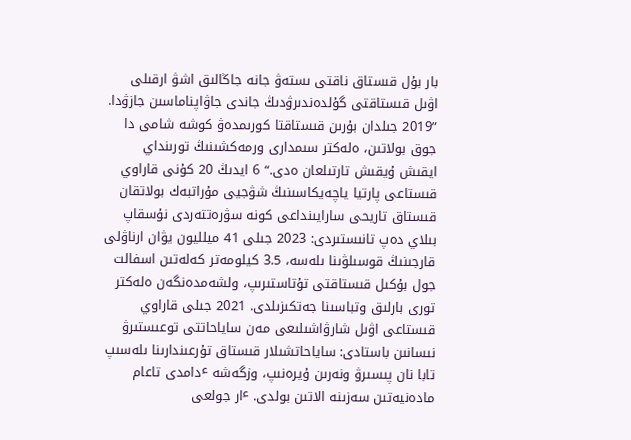بار بۇل قىستاق ناقتى ىستەۋ جانە جاڭالىق اشۋ ارقىلى اۋىل قىستاقتى گۇلدەندىرۋدىڭ جاندى جاۋاپناماسىن جازۋدا.
”2019 جىلدان بۇرىن قىستاقتا كورىمدەۋ كوشە شامى دا جوق بولاتىن، ەلەكتر سىمدارى ورمەكشىنىڭ تورىنداي ايقىش ۇيقىش تارتىلعان ەدى.“ 6 ايدىڭ 20 كۇنى قاراوي قىستاعى پارتيا ياچەيكاسىنىڭ شۋجيى مۇراتبەك بولاتقان قىستاق تاريحى سارايىنداعى كونە سۋرەتتەردى نۇسقاپ بىلاي دەپ تانىستىردى: 2023 جىلى 41 ميلليون يۋان ارناۋلى قارجىنىڭ قوسىلۋىنا ىلەسە، 3.5 كيلومەتر كەلەتىن اسفالت جول بۇكىل قىستاقتى تۇتاستىرىپ، ولشەمدەنگەن ەلەكتر تورى بارلىق وتباسىنا جەتكىزىلدى. 2021 جىلى قاراوي قىستاعى اۋىل شارۋاشىلىعى مەن ساياحاتتى توعىستىرۋ نىسانىن باستادى: ساياحاتشىلار قىستاق تۇرعىندارىنا ىلەسىپ تابا نان پىسىرۋ ونەرىن ۇيرەنىپ، وزگەشە ٴدامدى تاعام مادەنيەتىن سەزىنە الاتىن بولدى. ٴار جولعى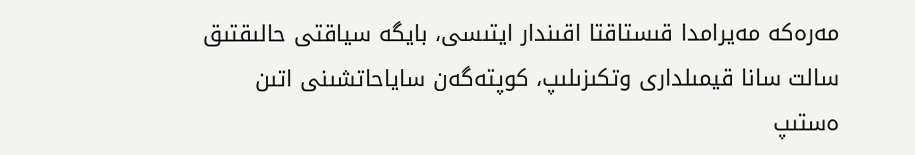مەرەكە مەيرامدا قىستاقتا اقىندار ايتىسى، بايگە سياقتى حالىقتىق سالت سانا قيمىلدارى وتكىزىلىپ، كوپتەگەن ساياحاتشىنى اتىن ەستىپ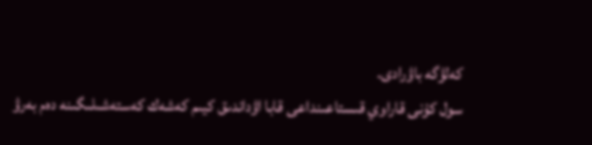كەلۋگە باۋرادى.
سول كۇنى قاراوي قىستاعىنداعى قابا اۋداندىق كيىم كەشەك كەستەشىلىگىنە دەم بەرۋ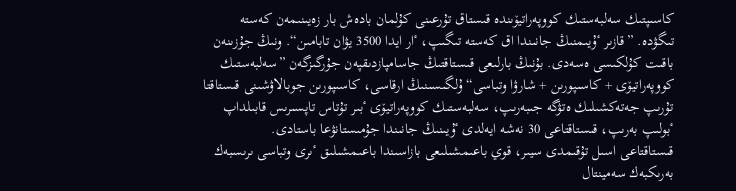كاسىپتىك سەلبەستىك كووپەراتيۆىندە قىستاق تۇرعىنى كۇلمان بادەش بار زەيىنىمەن كەستە تىگۋدە. ”قازىر ٴۇيىمنىڭ جانىندا اق كەستە تىگىپ، ٴار ايدا 3500 يۋان تابامىن“. ونىڭ جۇزىنەن باقىت كۇلكىسى ەسەدى. بۇنىڭ بارلىعى قىستاقتىڭ جاسامپازدىقپەن جۇرگىزگەن ”سەلبەستىك كووپەراتيۆى + كاسىپورىن + شارۋا وتباسى“ ۇلگىسىنىڭ ارقاسى، كاسىپورىن جوبالاۋشىنى قىستاقتا تۇرىپ جەتەكشىلىك ەتۋگە جىبەرىپ، سەلبەستىك كووپەراتيۆى ٴبىر تۇتاس تاپسىرىس قابىلداپ ٴبولىپ بەرىپ، قىستاقتاعى 30 نەشە ايەلدى ٴۇيىنىڭ جانىندا جۇمىستانۋعا باستادى.
قىستاقتاعى اسىل تۇقىمدى سيىر، قوي باعىمشىلىعى بازاسىندا باعىمشىلىق ٴىرى وتباسى ىرىسبەك بەرىكبەك سەمينتال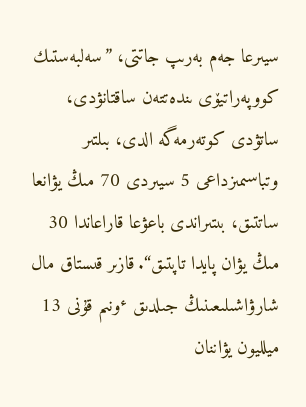سيىرعا جەم بەرىپ جاتتى، ”سەلبەستىك كووپەراتيۆى ىندەتتەن ساقتانۋدى، ساتۋدى كوتەرمەگە الدى، بىلتىر وتباسىمىزداعى 5 سيىردى 70 مىڭ يۋانعا ساتتىق، بىتىراندى باعۋعا قاراعاندا 30 مىڭ يۋان پايدا تاپتىق“. قازىر قىستاق مال شارۋاشىلىعىنىڭ جىلدىق ٴونىم قۇنى 13 ميلليون يۋاننان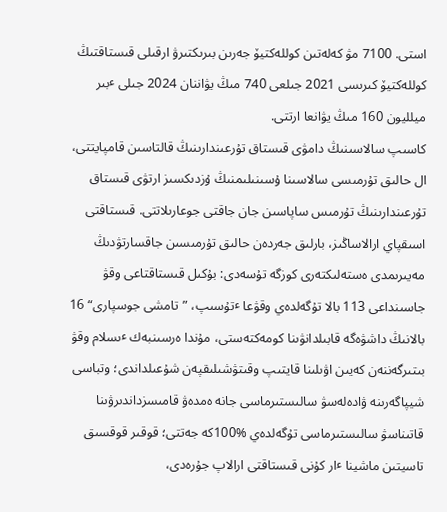استى. 7100 مۋ كەلەتىن كوللەكتيۆ جەرىن بىرىكتىرۋ ارقىلى قىستاقتىڭ كوللەكتيۆ كىرىسى 2021 جىلعى 740 مىڭ يۋاننان 2024 جىلى ٴبىر ميلليون 160 مىڭ يۋانعا ارتتى.
كاسىپ سالاسىنىڭ دامۋى قىستاق تۇرعىندارىنىڭ قالتاسىن قامپايتتى، ال حالىق تۇرمىسى سالاسىنا ۇسىنىلىمنىڭ ۇزدىكسىز ارتۋى قىستاق تۇرعىندارىنىڭ تۇرمىس ساپاسىن جان جاقتى جوعارىلاتتى. قىستاقتى اسىقپاي ارالاساڭىز، بارلىق جەردەن حالىق تۇرمىسىن جاقسارتۋدىڭ مەيىرىمدى ەستەلىكتەرى كوزگە تۇسەدى: بۇكىل قىستاقتاعى وقۋ جاسىنداعى 113 بالا تۇگەلدەي وقۋعا ٴتۇسىپ، ”تامشى جوسپارى“ 16 بالانىڭ داشۋەگە قابىلدانۋىنا كومەكتەستى، مۇندا ەرسىنبەك ٴىسلام وقۋ بىتىرگەننەن كەيىن اۋىلىنا قايتىپ وقىتۋشىلىقپەن شۇعىلداندى؛ وتباسى شيپاگەرىنە ۋادەلەسۋ سالىستىرماسى جانە ەمدەۋ قامىسزداندىرۋىنا قاتىناسۋ سالىستىرماسى تۇگەلدەي %100كە جەتتى؛ قوقىر قوقسىق تاسيتىن ماشينا ٴار كۇنى قىستاقتى ارالاپ جۇرەدى،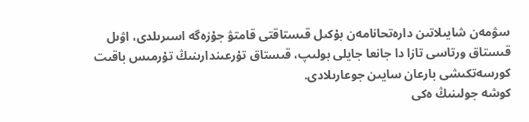سۋمەن شايىلاتىن دارەتحانامەن بۇكىل قىستاقتى قامتۋ جۇزەگە اسىرىلدى، اۋىل قىستاق ورتاسى تازا دا جانعا جايلى بولىپ، قىستاق تۇرعىندارىنىڭ تۇرمىس باقىت كورسەتكىشى بارعان سايىن جوعارىلادى.
كوشە جولىنىڭ ەكى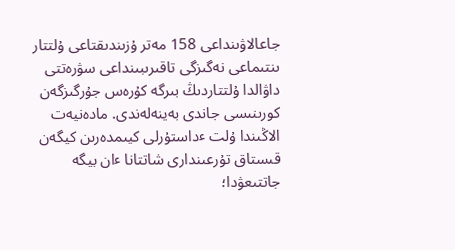جاعالاۋىنداعى 158 مەتر ۇزىندىقتاعى ۇلتتار ىنتىماعى نەگىزگى تاقىرىبىنداعى سۋرەتتى داۋالدا ۇلتتاردىڭ بىرگە كۇرەس جۇرگىزگەن كورىنىسى جاندى بەينەلەندى. مادەنيەت الاڭىندا ۇلت ٴداستۇرلى كيىمدەرىن كيگەن قىستاق تۇرعىندارى شاتتانا ٴان بيگە جاتتىعۋدا؛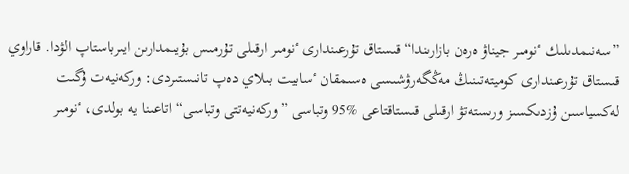”سەنىمدىلىك ٴنومىر جيناۋ ەرەن بازارىندا“ قىستاق تۇرعىندارى ٴنومىر ارقىلى تۇرمىس بۇيىمدارىن ايىرباستاپ الۋدا. قاراوي قىستاق تۇرعىندارى كوميتەتىنىڭ مەڭگەرۋشىسى ەسىمقان ٴسابيت بىلاي دەپ تانىستىردى: وركەنيەت ۇگىت لەكسياسىن ۇزدىكسىز ورىستەتۋ ارقىلى قىستاقتاعى %95 وتباسى ”وركەنيەتتى وتباسى“ اتاعىنا يە بولدى، ٴنومىر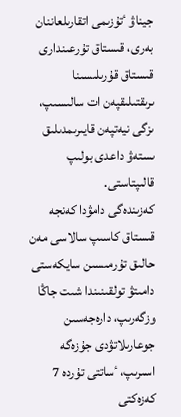جيناۋ ٴتۇزىمى اتقارىلعاننان بەرى، قىستاق تۇرعىندارى قىستاق قۇرىلىسىنا ىرىقتىلىقپەن ات سالىسىپ، ىزگى نيەتپەن قايىرىمدىلىق ىستەۋ داعدى بولىپ قالىپتاستى.
كەزىندەگى دامۋدا كەنجە قىستاق كاسىپ سالاسى مەن حالىق تۇرمىسىن سايكەستى دامىتۋ تولقىنىندا شىت جاڭا وزگەرىپ، دارەجەسىن جوعارىلاتۋدى جۇزەگە اسىرىپ، ٴساتتى تۇردە 7 كەزەكتى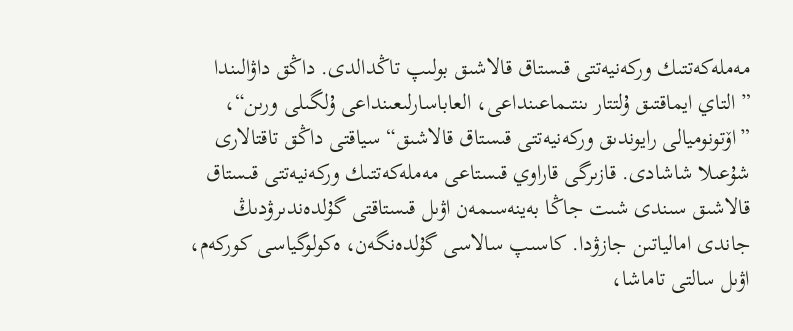مەملەكەتتىك وركەنيەتتى قىستاق قالاشىق بولىپ تاڭدالدى. داڭق داۋالىندا ”التاي ايماقتىق ۇلتتار ىنتىماعىنداعى، العاباسارلىعىنداعى ۇلگىلى ورىن“، ”اۆتونوميالى رايوندىق وركەنيەتتى قىستاق قالاشىق“ سياقتى داڭق تاقتالارى شۇعىلا شاشادى. قازىرگى قاراوي قىستاعى مەملەكەتتىك وركەنيەتتى قىستاق قالاشىق سىندى شىت جاڭا بەينەسىمەن اۋىل قىستاقتى گۇلدەندىرۋدىڭ جاندى امالياتىن جازۋدا. كاسىپ سالاسى گۇلدەنگەن، ەكولوگياسى كوركەم، اۋىل سالتى تاماشا،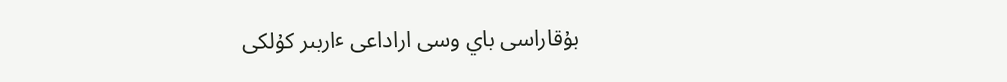بۇقاراسى باي وسى اراداعى ٴاربىر كۇلكى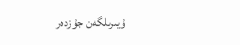ۇيىرىلگەن جۇزدەر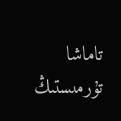تاماشا تۇرمىستىڭ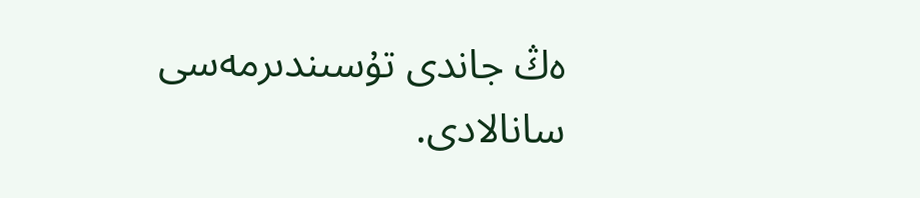ەڭ جاندى تۇسىندىرمەسى سانالادى.